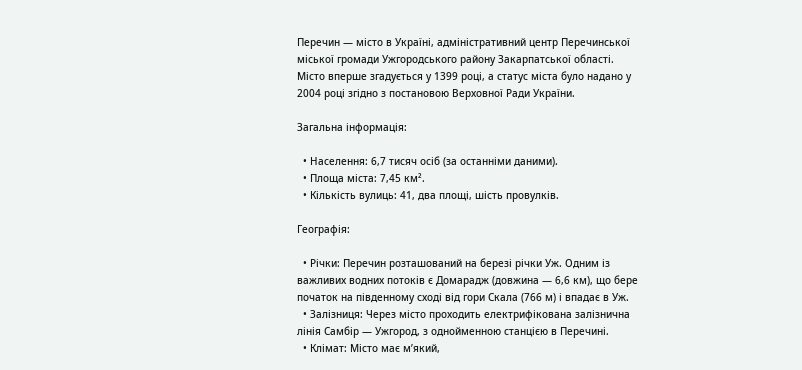Перечин — місто в Україні, адміністративний центр Перечинської міської громади Ужгородського району Закарпатської області. Місто вперше згадується у 1399 році, а статус міста було надано у 2004 році згідно з постановою Верховної Ради України.

Загальна інформація:

  • Населення: 6,7 тисяч осіб (за останніми даними).
  • Площа міста: 7,45 км².
  • Кількість вулиць: 41, два площі, шість провулків.

Географія:

  • Річки: Перечин розташований на березі річки Уж. Одним із важливих водних потоків є Домарадж (довжина — 6,6 км), що бере початок на південному сході від гори Скала (766 м) і впадає в Уж.
  • Залізниця: Через місто проходить електрифікована залізнична лінія Самбір — Ужгород, з однойменною станцією в Перечині.
  • Клімат: Місто має м’який,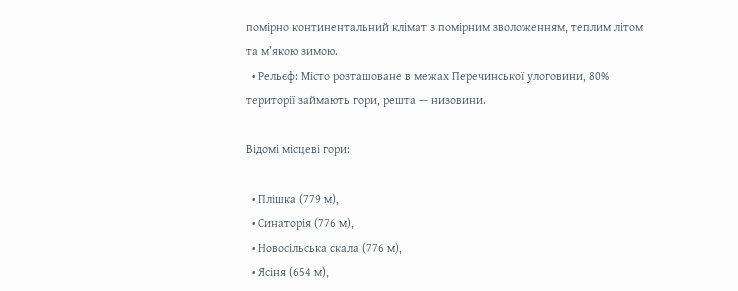помірно континентальний клімат з помірним зволоженням, теплим літом та м’якою зимою.
  • Рельєф: Місто розташоване в межах Перечинської улоговини, 80% території займають гори, решта — низовини.

Відомі місцеві гори:

  • Плішка (779 м),
  • Синаторія (776 м),
  • Новосільська скала (776 м),
  • Ясіня (654 м),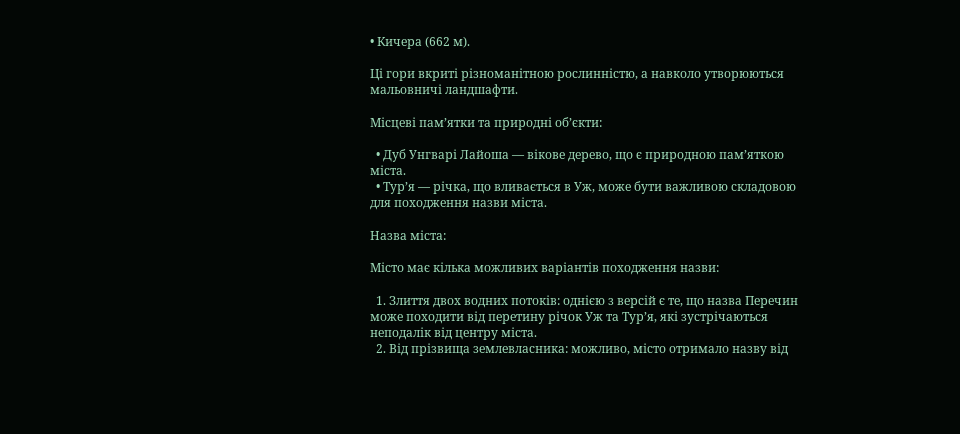• Кичера (662 м).

Ці гори вкриті різноманітною рослинністю, а навколо утворюються мальовничі ландшафти.

Місцеві пам’ятки та природні об’єкти:

  • Дуб Унгварі Лайоша — вікове дерево, що є природною пам’яткою міста.
  • Тур’я — річка, що вливається в Уж, може бути важливою складовою для походження назви міста.

Назва міста:

Місто має кілька можливих варіантів походження назви:

  1. Злиття двох водних потоків: однією з версій є те, що назва Перечин може походити від перетину річок Уж та Тур’я, які зустрічаються неподалік від центру міста.
  2. Від прізвища землевласника: можливо, місто отримало назву від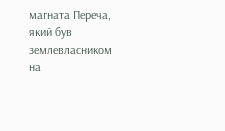магната Переча, який був землевласником на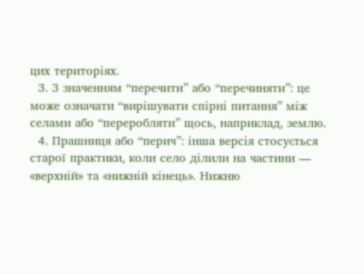цих територіях.
  3. З значенням “перечити” або “перечиняти”: це може означати “вирішувати спірні питання” між селами або “переробляти” щось, наприклад, землю.
  4. Прашниця або “перич”: інша версія стосується старої практики, коли село ділили на частини — «верхній» та «нижній кінець». Нижню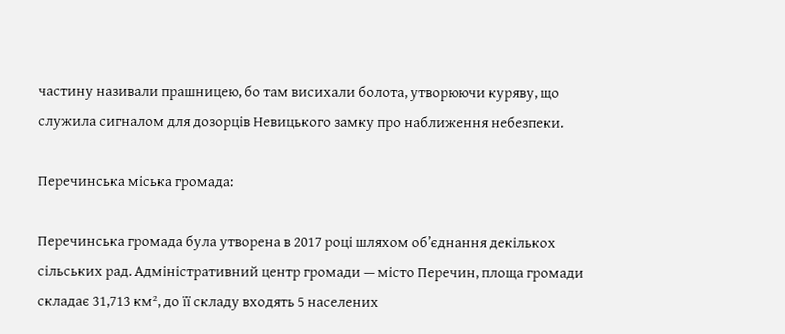частину називали прашницею, бо там висихали болота, утворюючи куряву, що служила сигналом для дозорців Невицького замку про наближення небезпеки.

Перечинська міська громада:

Перечинська громада була утворена в 2017 році шляхом об’єднання декількох сільських рад. Адміністративний центр громади — місто Перечин, площа громади складає 31,713 км², до її складу входять 5 населених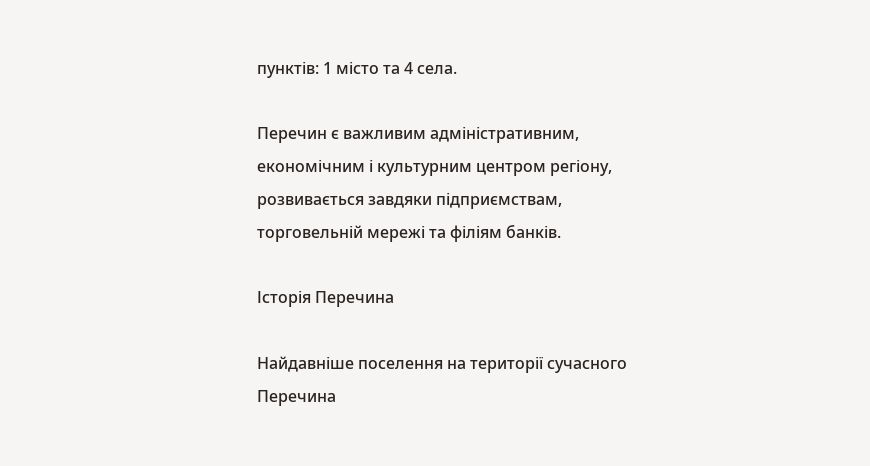пунктів: 1 місто та 4 села.

Перечин є важливим адміністративним, економічним і культурним центром регіону, розвивається завдяки підприємствам, торговельній мережі та філіям банків.

Історія Перечина

Найдавніше поселення на території сучасного Перечина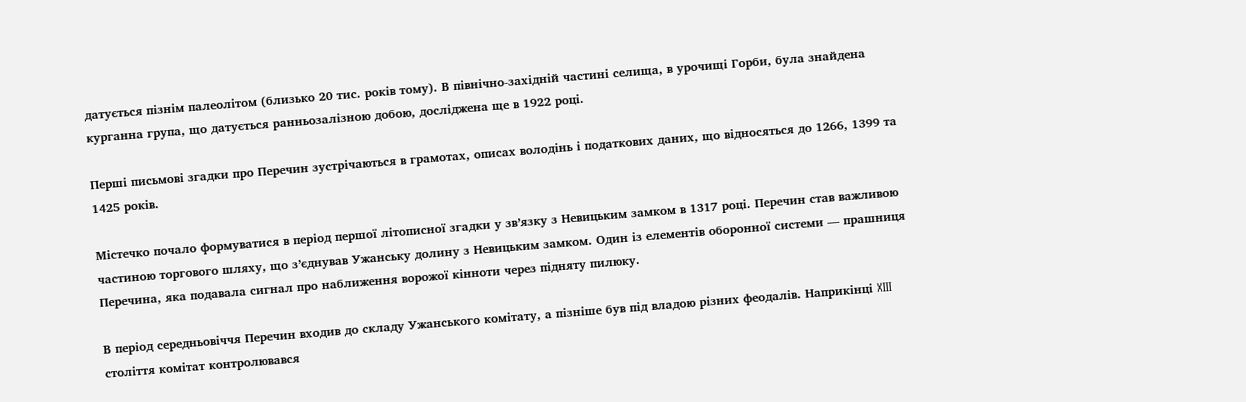датується пізнім палеолітом (близько 20 тис. років тому). В північно-західній частині селища, в урочищі Горби, була знайдена курганна група, що датується ранньозалізною добою, досліджена ще в 1922 році.

Перші письмові згадки про Перечин зустрічаються в грамотах, описах володінь і податкових даних, що відносяться до 1266, 1399 та 1425 років.

Містечко почало формуватися в період першої літописної згадки у зв’язку з Невицьким замком в 1317 році. Перечин став важливою частиною торгового шляху, що з’єднував Ужанську долину з Невицьким замком. Один із елементів оборонної системи — прашниця Перечина, яка подавала сигнал про наближення ворожої кінноти через підняту пилюку.

В період середньовіччя Перечин входив до складу Ужанського комітату, а пізніше був під владою різних феодалів. Наприкінці XIII століття комітат контролювався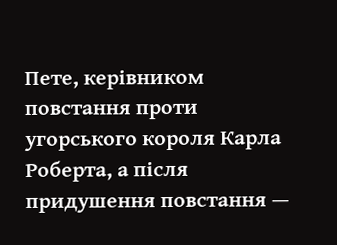Пете, керівником повстання проти угорського короля Карла Роберта, а після придушення повстання —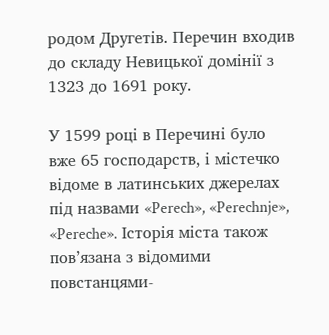родом Другетів. Перечин входив до складу Невицької домінії з 1323 до 1691 року.

У 1599 році в Перечині було вже 65 господарств, і містечко відоме в латинських джерелах під назвами «Perech», «Perechnje», «Pereche». Історія міста також пов’язана з відомими повстанцями-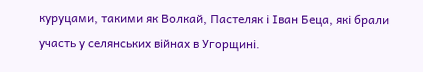куруцами, такими як Волкай, Пастеляк і Іван Беца, які брали участь у селянських війнах в Угорщині.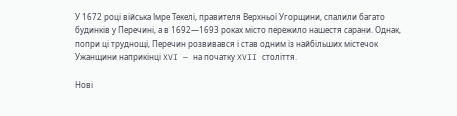У 1672 році війська Імре Текелі, правителя Верхньої Угорщини, спалили багато будинків у Перечині, а в 1692—1693 роках місто пережило нашестя сарани. Однак, попри ці труднощі, Перечин розвивався і став одним із найбільших містечок Ужанщини наприкінці XVI — на початку XVII століття.

Нові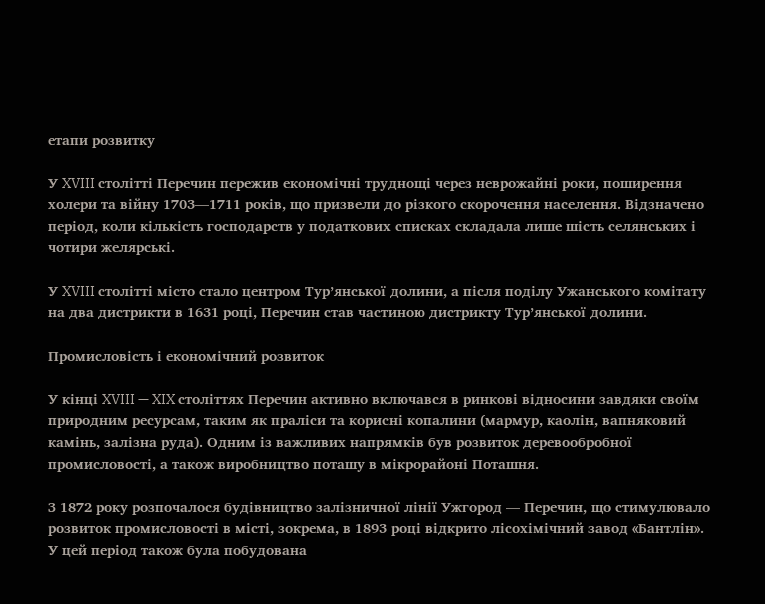етапи розвитку

У XVIII столітті Перечин пережив економічні труднощі через неврожайні роки, поширення холери та війну 1703—1711 років, що призвели до різкого скорочення населення. Відзначено період, коли кількість господарств у податкових списках складала лише шість селянських і чотири желярські.

У XVIII столітті місто стало центром Тур’янської долини, а після поділу Ужанського комітату на два дистрикти в 1631 році, Перечин став частиною дистрикту Тур’янської долини.

Промисловість і економічний розвиток

У кінці XVIII — XIX століттях Перечин активно включався в ринкові відносини завдяки своїм природним ресурсам, таким як праліси та корисні копалини (мармур, каолін, вапняковий камінь, залізна руда). Одним із важливих напрямків був розвиток деревообробної промисловості, а також виробництво поташу в мікрорайоні Поташня.

З 1872 року розпочалося будівництво залізничної лінії Ужгород — Перечин, що стимулювало розвиток промисловості в місті, зокрема, в 1893 році відкрито лісохімічний завод «Бантлін». У цей період також була побудована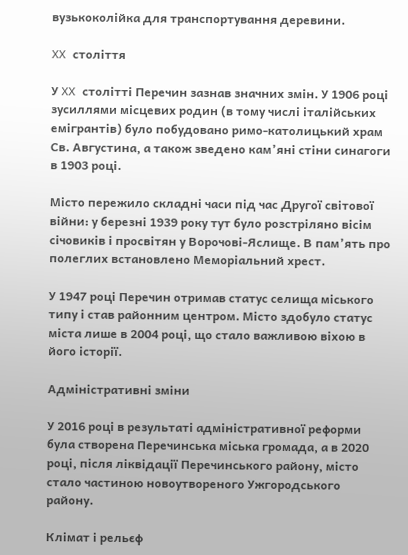вузькоколійка для транспортування деревини.

XX століття

У XX столітті Перечин зазнав значних змін. У 1906 році зусиллями місцевих родин (в тому числі італійських емігрантів) було побудовано римо-католицький храм Св. Августина, а також зведено кам’яні стіни синагоги в 1903 році.

Місто пережило складні часи під час Другої світової війни: у березні 1939 року тут було розстріляно вісім січовиків і просвітян у Ворочові-Яслище. В пам’ять про полеглих встановлено Меморіальний хрест.

У 1947 році Перечин отримав статус селища міського типу і став районним центром. Місто здобуло статус міста лише в 2004 році, що стало важливою віхою в його історії.

Адміністративні зміни

У 2016 році в результаті адміністративної реформи була створена Перечинська міська громада, а в 2020 році, після ліквідації Перечинського району, місто стало частиною новоутвореного Ужгородського району.

Клімат і рельєф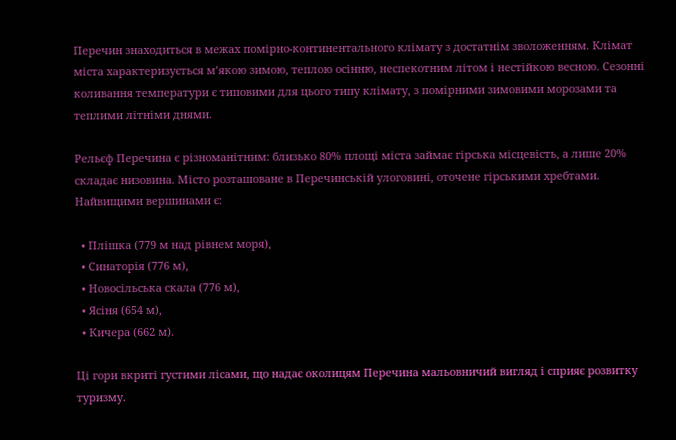Перечин знаходиться в межах помірно-континентального клімату з достатнім зволоженням. Клімат міста характеризується м’якою зимою, теплою осінню, неспекотним літом і нестійкою весною. Сезонні коливання температури є типовими для цього типу клімату, з помірними зимовими морозами та теплими літніми днями.

Рельєф Перечина є різноманітним: близько 80% площі міста займає гірська місцевість, а лише 20% складає низовина. Місто розташоване в Перечинській улоговині, оточене гірськими хребтами. Найвищими вершинами є:

  • Плішка (779 м над рівнем моря),
  • Синаторія (776 м),
  • Новосільська скала (776 м),
  • Ясіня (654 м),
  • Кичера (662 м).

Ці гори вкриті густими лісами, що надає околицям Перечина мальовничий вигляд і сприяє розвитку туризму.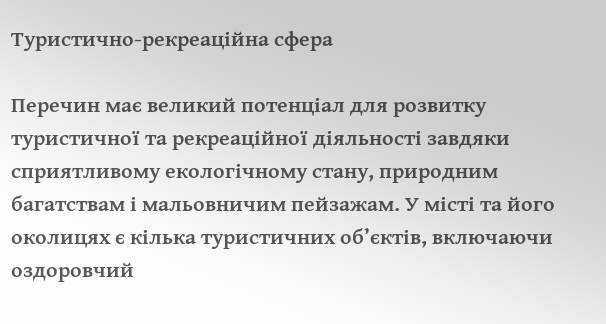Туристично-рекреаційна сфера

Перечин має великий потенціал для розвитку туристичної та рекреаційної діяльності завдяки сприятливому екологічному стану, природним багатствам і мальовничим пейзажам. У місті та його околицях є кілька туристичних об’єктів, включаючи оздоровчий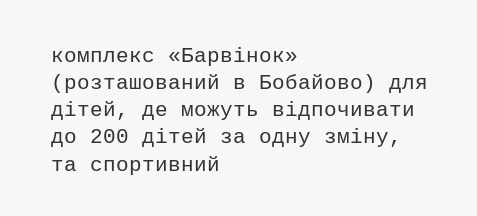комплекс «Барвінок» (розташований в Бобайово) для дітей, де можуть відпочивати до 200 дітей за одну зміну, та спортивний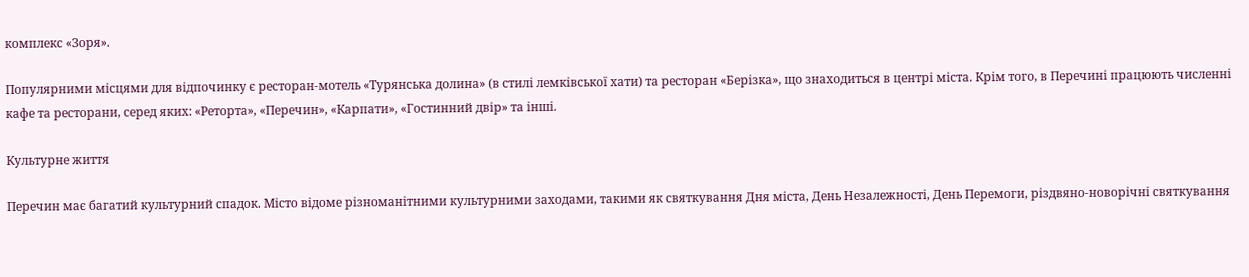комплекс «Зоря».

Популярними місцями для відпочинку є ресторан-мотель «Турянська долина» (в стилі лемківської хати) та ресторан «Берізка», що знаходиться в центрі міста. Крім того, в Перечині працюють численні кафе та ресторани, серед яких: «Реторта», «Перечин», «Карпати», «Гостинний двір» та інші.

Культурне життя

Перечин має багатий культурний спадок. Місто відоме різноманітними культурними заходами, такими як святкування Дня міста, День Незалежності, День Перемоги, різдвяно-новорічні святкування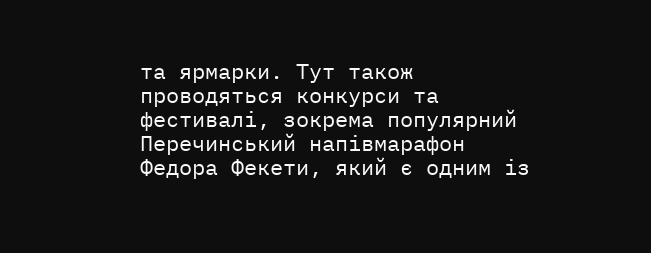та ярмарки. Тут також проводяться конкурси та фестивалі, зокрема популярний Перечинський напівмарафон Федора Фекети, який є одним із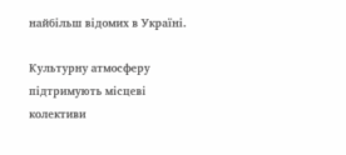найбільш відомих в Україні.

Культурну атмосферу підтримують місцеві колективи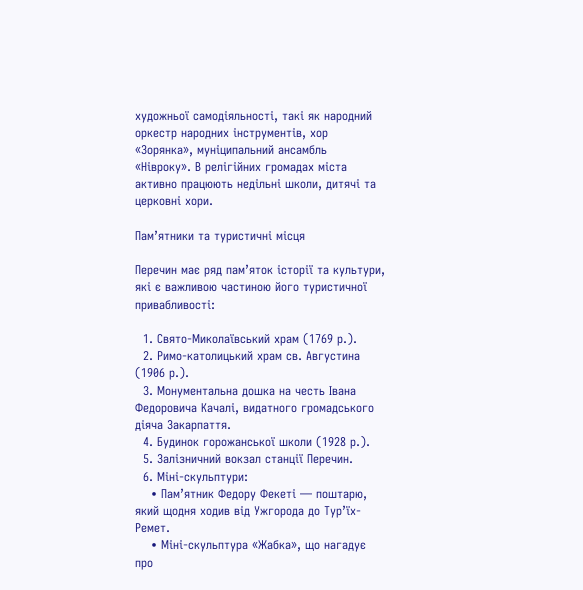художньої самодіяльності, такі як народний оркестр народних інструментів, хор «Зорянка», муніципальний ансамбль «Нівроку». В релігійних громадах міста активно працюють недільні школи, дитячі та церковні хори.

Пам’ятники та туристичні місця

Перечин має ряд пам’яток історії та культури, які є важливою частиною його туристичної привабливості:

  1. Свято-Миколаївський храм (1769 р.).
  2. Римо-католицький храм св. Августина (1906 р.).
  3. Монументальна дошка на честь Івана Федоровича Качалі, видатного громадського діяча Закарпаття.
  4. Будинок горожанської школи (1928 р.).
  5. Залізничний вокзал станції Перечин.
  6. Міні-скульптури:
    • Пам’ятник Федору Фекеті — поштарю, який щодня ходив від Ужгорода до Тур’їх-Ремет.
    • Міні-скульптура «Жабка», що нагадує про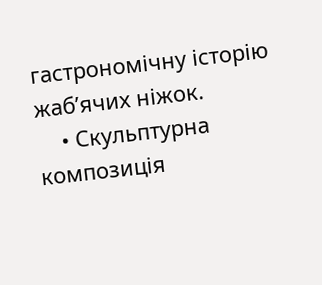гастрономічну історію жаб’ячих ніжок.
    • Скульптурна композиція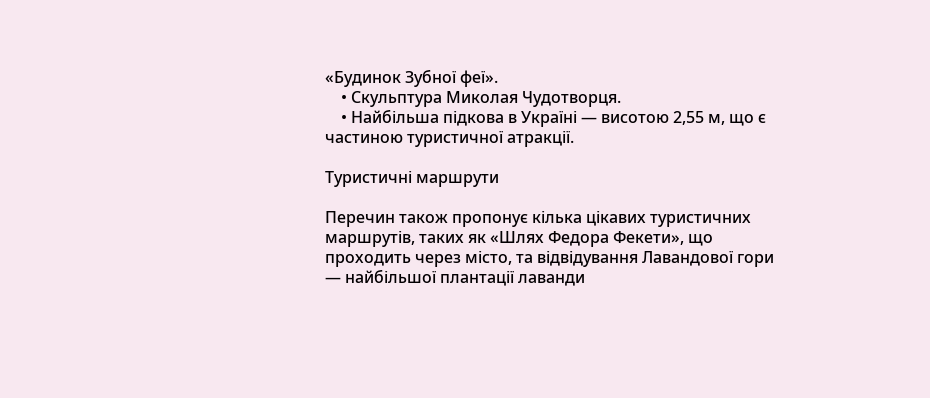«Будинок Зубної феї».
    • Скульптура Миколая Чудотворця.
    • Найбільша підкова в Україні — висотою 2,55 м, що є частиною туристичної атракції.

Туристичні маршрути

Перечин також пропонує кілька цікавих туристичних маршрутів, таких як «Шлях Федора Фекети», що проходить через місто, та відвідування Лавандової гори — найбільшої плантації лаванди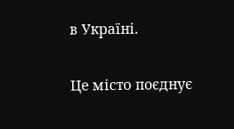в Україні.

Це місто поєднує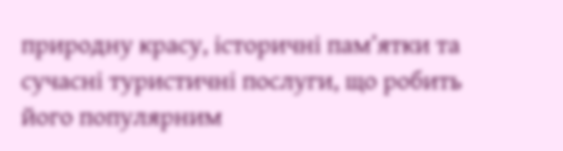природну красу, історичні пам’ятки та сучасні туристичні послуги, що робить його популярним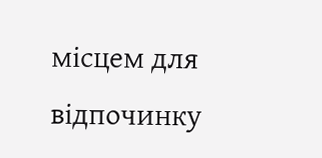місцем для відпочинку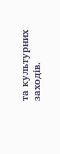та культурних заходів.